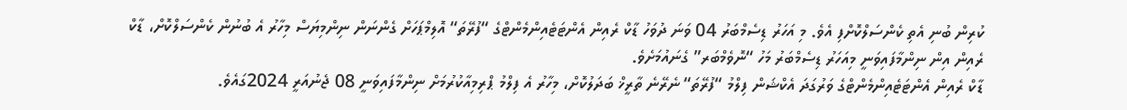ކުރިން ބުނި އެތި ކެންސަލްކޮށްފި އެވެ. މި އަހަރު ޑިސެމްބަރު 04 ވަނަ ދުވަހު ޑާކް ރެއިން އެންޓަޓެއިންމެންޓްގެ “ފުރޭތަ“ އޮލިމްޕަހަށް ގެންނަން ނިންމިޔަސް މިހާރު އެ ބުނުން ކެންސަލްކޮށް، ޑާކް ރެއިން އިން ނިންމާފައިވަނީ މިއަހަރު ޑިސެމްބަރު މަހު “ނޮވެމްބަރ” ގެނައުމަށެވެ.
ޑާކް ރެއިން އެންޓަޓެއިންމެންޓްގެ ވަރުގަދަ އެކްޝަން ފިލްމު “ފުރޭތަ“ ނެރޭނެ ތާރީޚް ބަދަލުކޮށް، މިހާރު އެ ފިލްމު ޕްރިމިއާކުރުމަށް ނިންމާފައިވަނީ 08 ޖެނުއަރީ 2024ގައެވެ.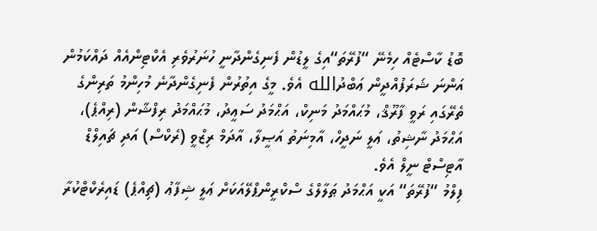ބޮޑު ކާސްޓެއް ހިމެނޭ “ފުރޭތަ“އިގެ ލީޑުން ފެނިގެންދާނީ ހުނަރުވެރި އެކްޓިންއެއް ދައްކަމުން އަންނަ ޝަރަފުއްދީން ޢަބްދުالله އެވެ. މީގެ އިތުރުން ފެނިގެންދާނެ މުހިންމު ތަރިންގެ ތެރޭގައި ރަވީ ފާރޫޤް، މުޙައްމަދު މަނިކް، އަޙްމަދު ސަޢީދު، މުޙައްމަދު ރިފްޝާން (ރިއްޕެ)، އަޙްމަދު ނާޝިތު، ޢަލީ ނަދީހް، އާމިނަތު އަޞީލާ، އާދަމް ރިޒްވީ (ރެކްސް) އަދި ޗައިލްޑް އާޓިސްޓް ނީލް އެވެ.
ފިލްމު “ފުރޭތަ“ އަކީ އަޙްމަދު ޠަލާލްގެ ސްކްރީންޕްލޭއަކަށް ޢަލީ ޝިފާޢު (ޗިއްޕެ) ޑައިރެކްޓްކުރާ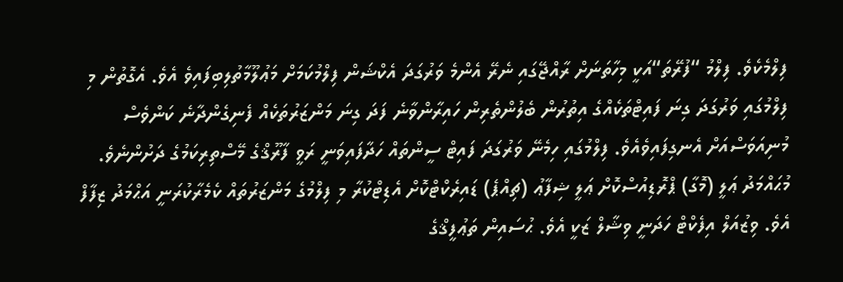ފިލްމެކެވެ. ފިލްމު “ފުރޭތަ“އަކީ މިހާތަނަށް ރާއްޖޭގައި ނެރޭ އެންމެ ވަރުގަދަ އެކްޝަން ފިލްމުކަމަށް މަޢުލޫމާތުލިބިފައިވެ އެވެ. އެގޮތުން މި ފިލްމުގައި ވަރުގަދަ ގިނަ ފައިޓްތަކެއްގެ އިތުރުން ބެލުންތެރިން ހައިރާންވާނެ ފަދަ ގިނަ މަންޒަރުތަކެއް ފެނިގެންދާނެ ކަންވެސް މުނިއަވަސްއަށް އެނގިފައިވެއެވެ. ފިލްމުގައި ހިމެނޭ ވަރުގަދަ ފައިޓް ސީންތައް ހަދާފައިވަނީ ރަވީ ފާރޫޤްގެ މޭސްތިރިކަމުގެ ދަށުންނެވެ.
މުޙައްމަދު ޢަލީ (މޮގާ) ޕްރޮޑިއުސްކޮށް ޢަލީ ޝިފާޢު (ޗިއްޕެ) ޑައިރެކްޓްކޮށް އެޑިޓްކުރާ މި ފިލްމުގެ މަންޒަރުތައް ކެމެރާކުރަނީ އަޙްމަދު ޒިފާފް އެވެ. ވިޒުއަލް އިފެކްޓް ހަދަނީ ވިޝާލް ޒަކީ އެވެ. ޙުސައިން ތަޢުފީޤްގެ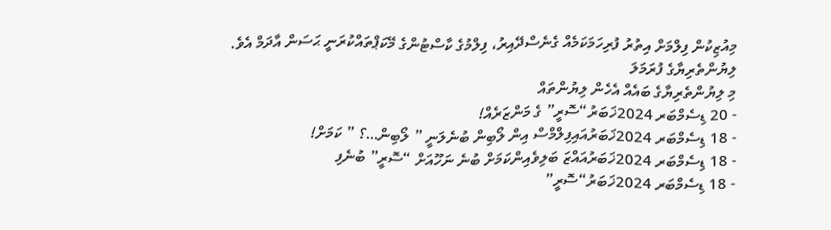މިއުޒިކުން ފިލްމަށް އިތުރު ފުރިހަމަކަމެއް ގެނެސްދޭއިރު، ފިލްމުގެ ކާސްޓުންގެ މޭކަޕްތައްކުރަނީ ޙަސަން އާދަމް އެވެ.
ލިޔުންތެރިޔާގެ ފުރަމަލަ
މި ލިޔުންތެރިޔާގެ ބައެއް އެހެން ލިޔުންތައް
- 20 ޑިސެމްބަރ 2024ޚަބަރު“ސޮރީ” ގެ މަންޒަރެއް!
- 18 ޑިސެމްބަރ 2024ޚަބަރުއައިފިލްމްސް އިން ލޯބިން ބުނެލަނީ ” ލޯބިން…؟ ” ކަމަށް!
- 18 ޑިސެމްބަރ 2024ޚަބަރުއައްޒަ ބަލިވެއިންކަމަށް ބުނެ ނަހޫއަށް “ސޮރީ” ބުނެފި
- 18 ޑިސެމްބަރ 2024ޚަބަރު“ސޮރީ”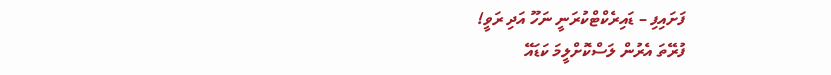ފަށައިފި – ޑައިރެކްޓްކުރަނީ ނަހޫ އަދި ރަވީ!
ފުރޭތަ އެރުން ލަސްކޮށްލީމަ ކަޑައޭ